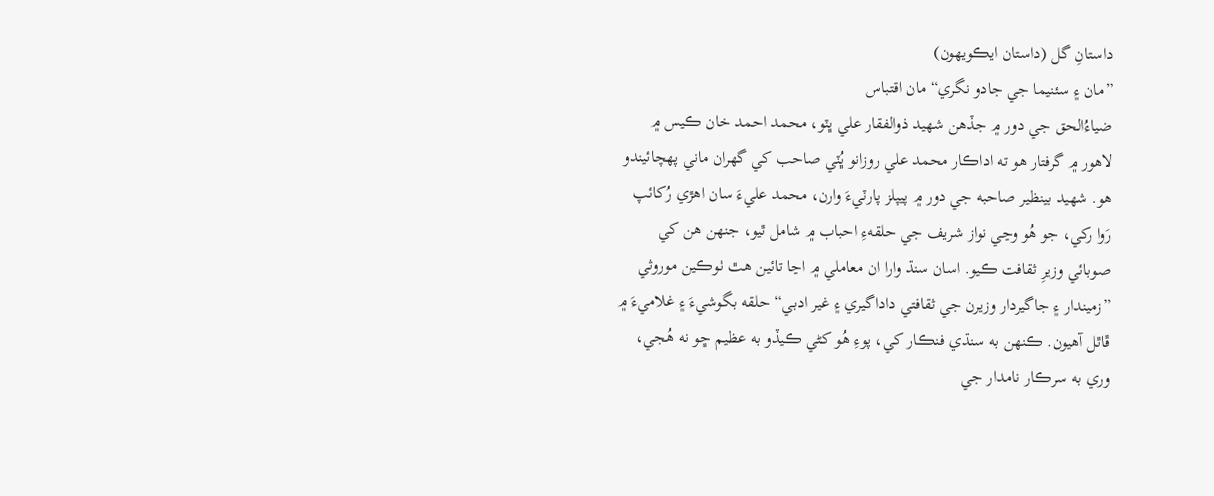داستانِ گل (داستان ايڪويهون)
”مان ۽ سئنيما جي جادو نگري“ مان اقتباس
ضياءُالحق جي دور ۾ جڏهن شهيد ذوالفقار علي ڀٽو، محمد احمد خان ڪيس ۾ لاهور ۾ گرفتار هو ته اداڪار محمد علي روزانو ڀُٽي صاحب کي گهران ماني پهچائيندو هو. شهيد بينظير صاحبه جي دور ۾ پيپلز پارٽيءَ وارن، محمد عليءَ سان اهڙي رُکائپ رَوا رکي، جو هُو وڃي نواز شريف جي حلقهءِ احباب ۾ شامل ٿيو، جنهن هن کي صوبائي وزيرِ ثقافت ڪيو. اسان سنڌ وارا ان معاملي ۾ اڃا تائين هٿ ٺوڪين موروثي ”زميندار ۽ جاگيردار وزيرن جي ثقافتي داداگيري ۽ غير ادبي“ حلقه بگوشيءَ ۽ غلاميءَ ۾ ڦاٿل آهيون. ڪنهن به سنڌي فنڪار کي، پوءِ هُو کڻي ڪيڏو به عظيم ڇو نه هُجي، وري به سرڪار نامدار جي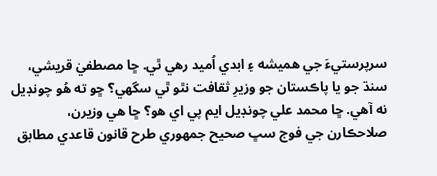سرپرستيءَ جي هميشه ۽ ابدي اُميد رهي ٿي. ڇا مصطفيٰ قريشي، سنڌ جو يا پاڪستان جو وزيرِ ثقافت نٿو ٿي سگهي؟ ڇو ته هُو چونڊيل نه آهي. ڇا محمد علي چونڊيل ايم پي اي هو؟ ڇا هي وزيرن، صلاحڪارن جي فوج سڀ صحيح جمهوري طرح قانون قاعدي مطابق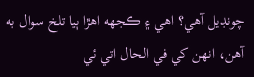چونڊيل آهي؟ اهي ۽ ڪجهه اهڙا ٻيا تلخ سوال به آهن، انهن کي في الحال اتي ئي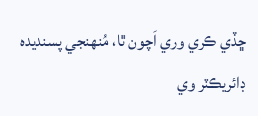ڇڏي ڪري وري اَچون ٿا، مُنهنجي پسنديده ڊائريڪٽر وي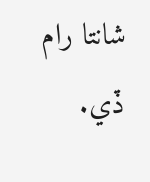شانتا رام ڏي.